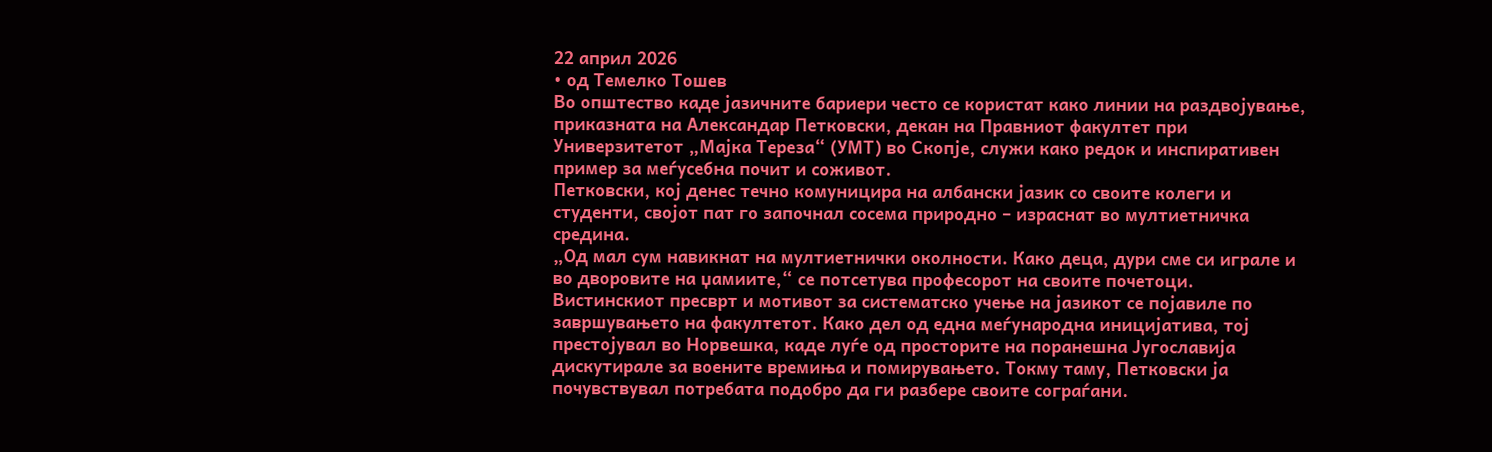22 април 2026
• од Темелко Тошев
Во општество каде јазичните бариери често се користат како линии на раздвојување, приказната на Александар Петковски, декан на Правниот факултет при Универзитетот „Мајка Тереза“ (УМТ) во Скопје, служи како редок и инспиративен пример за меѓусебна почит и соживот.
Петковски, кој денес течно комуницира на албански јазик со своите колеги и студенти, својот пат го започнал сосема природно – израснат во мултиетничка средина.
„Од мал сум навикнат на мултиетнички околности. Како деца, дури сме си играле и во дворовите на џамиите,“ се потсетува професорот на своите почетоци.
Вистинскиот пресврт и мотивот за систематско учење на јазикот се појавиле по завршувањето на факултетот. Како дел од една меѓународна иницијатива, тој престојувал во Норвешка, каде луѓе од просторите на поранешна Југославија дискутирале за воените времиња и помирувањето. Токму таму, Петковски ја почувствувал потребата подобро да ги разбере своите сограѓани.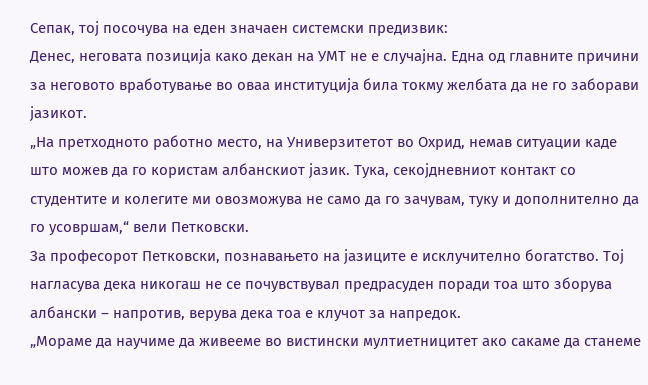Сепак, тој посочува на еден значаен системски предизвик:
Денес, неговата позиција како декан на УМТ не е случајна. Една од главните причини за неговото вработување во оваа институција била токму желбата да не го заборави јазикот.
„На претходното работно место, на Универзитетот во Охрид, немав ситуации каде што можев да го користам албанскиот јазик. Тука, секојдневниот контакт со студентите и колегите ми овозможува не само да го зачувам, туку и дополнително да го усовршам,“ вели Петковски.
За професорот Петковски, познавањето на јазиците е исклучително богатство. Тој нагласува дека никогаш не се почувствувал предрасуден поради тоа што зборува албански – напротив, верува дека тоа е клучот за напредок.
„Мораме да научиме да живееме во вистински мултиетницитет ако сакаме да станеме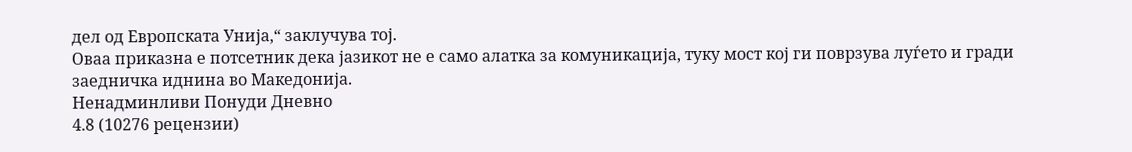дел од Европската Унија,“ заклучува тој.
Оваа приказна е потсетник дека јазикот не е само алатка за комуникација, туку мост кој ги поврзува луѓето и гради заедничка иднина во Македонија.
Ненадминливи Понуди Дневно
4.8 (10276 рецензии)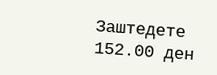Заштедете 152.00 ден